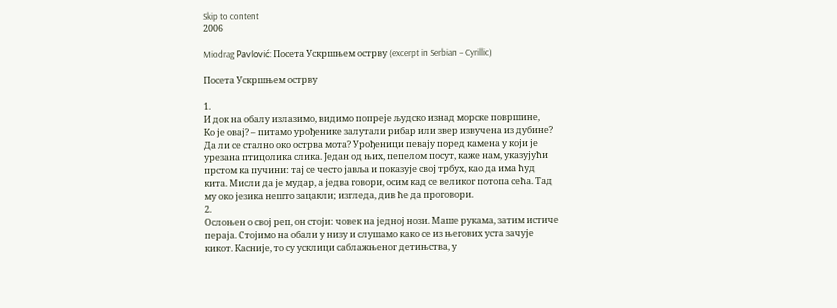Skip to content
2006

Miodrag Pavlović: Посета Ускршњем острву (excerpt in Serbian – Cyrillic)

Посета Ускршњем острву

1.
И док на обалу излазимо, видимо попреје људско изнад морске површине,
Ко је овај? – питамо урођенике залутали рибар или звер извучена из дубине?
Да ли се стално око острва мота? Урођеници певају поред камена у који је
урезана птицолика слика. Један од њих, пепелом посут, каже нам, указујући
прстом ка пучини: тај се често јавља и показује свој трбух, као да има ћуд
кита. Мисли да је мудар, а једва говори, осим кад се великог потопа сећа. Тад
му око језика нешто зацакли; изгледа, див ће да проговори.
2.
Ослоњен о свој реп, он стоји: човек на једној нози. Маше рукама, затим истиче
пераја. Стојимо на обали у низу и слушамо како се из његових уста зачује
кикот. Касније, то су усклици саблажњеног детињства, у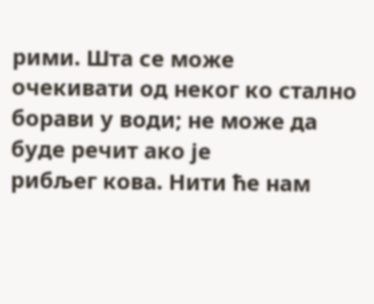рими. Шта се може
очекивати од неког ко стално борави у води; не може да буде речит ако је
рибљег кова. Нити ће нам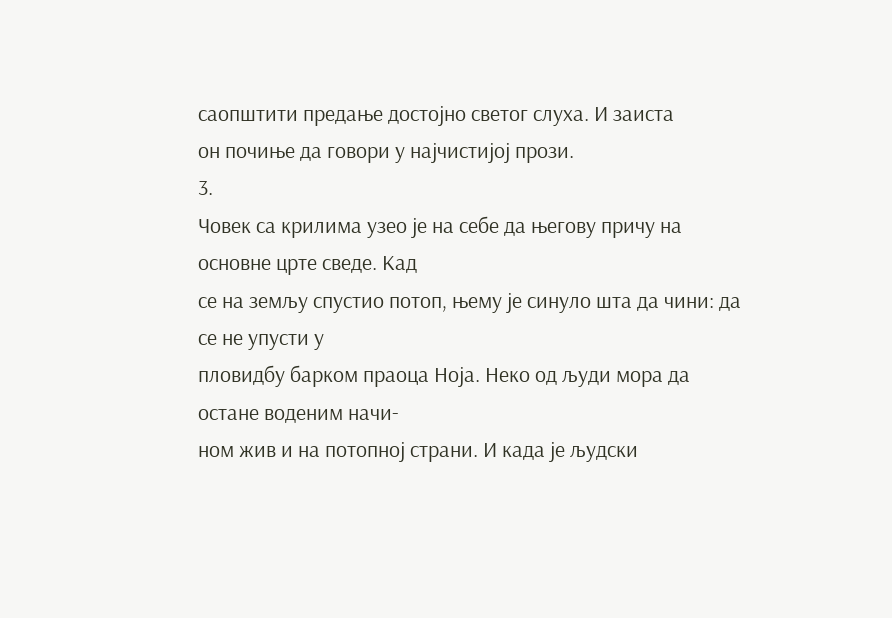саопштити предање достојно светог слуха. И заиста
он почиње да говори у најчистијој прози.
3.
Човек са крилима узео је на себе да његову причу на основне црте сведе. Кад
се на земљу спустио потоп, њему је синуло шта да чини: да се не упусти у
пловидбу барком праоца Ноја. Неко од људи мора да остане воденим начи-
ном жив и на потопној страни. И када је људски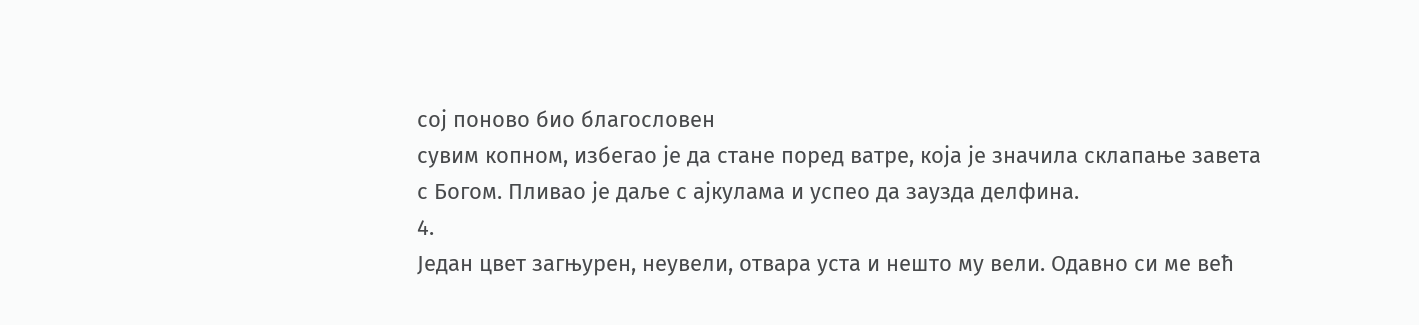сој поново био благословен
сувим копном, избегао је да стане поред ватре, која је значила склапање завета
с Богом. Пливао је даље с ајкулама и успео да заузда делфина.
4.
Један цвет загњурен, неувели, отвара уста и нешто му вели. Одавно си ме већ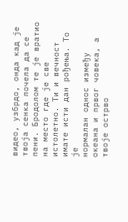видео, узбрдо, онда кад је твоја сенка почела да се пени. Бродолом те је вратио
на место где је све истолетно. Ти и вечност имате исти дан рођења. То је
нормалан однос између океана и првог човека, а твоје острво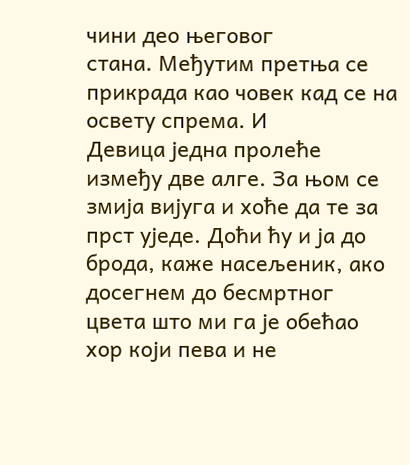чини део његовог
стана. Међутим претња се прикрада као човек кад се на освету спрема. И
Девица једна пролеће између две алге. За њом се змија вијуга и хоће да те за
прст уједе. Доћи ћу и ја до брода, каже насељеник, ако досегнем до бесмртног
цвета што ми га је обећао хор који пева и не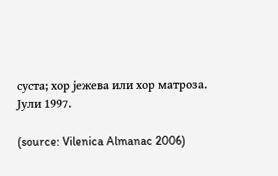суста; хор јежева или хор матроза.
Јули 1997.

(source: Vilenica Almanac 2006)